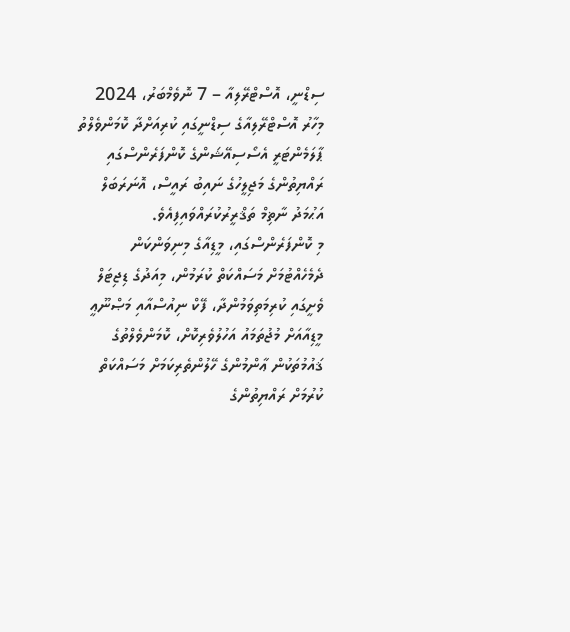ސިޑްނީ، އޮސްޓްރޭލިއާ – 7 ނޮވެމްބަރު، 2024
މިހާރު އޮސްޓްރޭލިއާގެ ސިޑްނީގައި ކުރިއަށްދާ ކޮމަންވެލްތު ޕާލަމެންޓަރީ އެސޯސިއޭޝަންގެ ކޮންފަރެންސްގައި ރައްޔިތުންގެ މަޖިލީހުގެ ނައިބު ރައީސް، އޮނަރަބަލް އަޙުމަދު ނާޡިމް ތަޤްރީރުކުރައްވައިފިއެވެ.
މި ކޮންފަރެންސްގައި، މީޑިއާގެ މިނިވަންކަން ދެމެހެއްޓުމަށް މަސައްކަތް ކުރަމުން، މިއަދުގެ ޑިޖިޓަލް ވެށީގައި ކުރިމަތިވަމުންދާ، ފޭކް ނިއުސްއާއި މަޞްނޫޢީ މީޑިއާއަށް މުޖުތަމައު އަހުލުވެރިކޮށް، ކޮމަންވެލްތުގެ ޤައުމުތަކުން ޢާންމުންގެ ހޭލުންތެރިކަމަށް މަސައްކަތް ކުރުމަށް ރައްޔިތުންގެ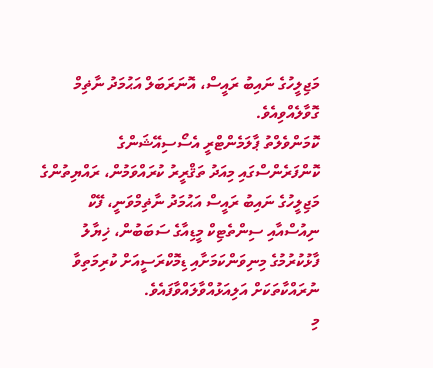މަޖިލީހުގެ ނައިބު ރައީސް، އޮނަރަބަލް އަޙުމަދު ނާޡިމް ގޮވާލެއްވިއެވެ.
ކޮމަންވެލްތު ޕާލަމެންޓްރީ އެސޯސިއޭޝަންގެ ކޮންފަރެންސްގައި މިއަދު ތަޤްރީރު ކުރައްވަމުން، ރައްޔިތުންގެ މަޖިލީހުގެ ނައިބު ރައީސް އަޙުމަދު ނާޡިމްވަނީ، ފޭކް ނިއުސްއާއި ސިންތެޓިކް މީޑިއާގެ ސަބަބުން، ޚިޔާލު ފާޅުކުރުމުގެ މިނިވަންކަމަށާއި ޑިމޮކްރަސީއަށް ކުރިމަތިވާ ނުރައްކާތަކަށް އަލިއަޅުއްވާލައްވާފައެވެ.
މި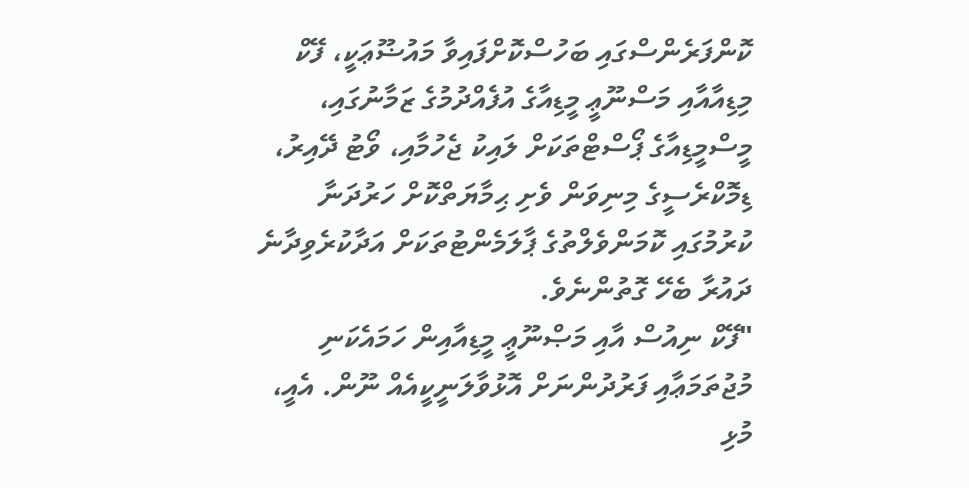ކޮންފަރެންސްގައި ބަހުސްކޮށްފައިވާ މައުޟޫޢަކީ، ފޭކް މިޑިއާއާއި މަސްނޫޢީ މީޑިއާގެ އުފެއްދުމުގެ ޒަމާނުގައި، މީސްމީޑިއާގެ ޕޯސްޓްތަކަށް ލައިކު ޖެހުމާއި، ވޯޓު ދޭއިރު، ޑިމޮކްރެސީގެ މިނިވަން ވެށި ޙިމާޔަތްކޮށް ހަރުދަނާ ކުރުމުގައި ކޮމަންވެލްތުގެ ޕާލަމެންޓުތަކަށް އަދާކުރެވިދާނެ ދައުރާ ބެހޭ ގޮތުންނެވެ.
"ފޭކް ނިއުސް އާއި މަޞްނޫޢީ މީޑިއާއިން ހަމައެކަނި މުޖުތަމަޢާއި ފަރުދުންނަށް އޮޅުވާލަނީކީއެއް ނޫން. އެއީ، މުޅި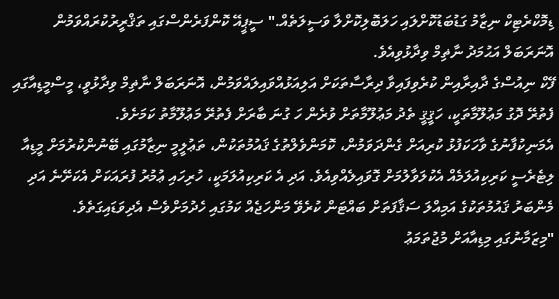ޑިމޮކްރެޓިކް ނިޒާމު ގަޑުބަޑުކޮށްލައި ހަލަބޮލިކޮށްލާ ވަސީލަތެއް." ސީޕީއޭ ކޮންފަރެންސްގައި ތަޤްރީރުކުރައްވަމުން އޮނަރަބަލް އަޙުމަދު ނާޡިމް ވިދާޅުވިއެވެ.
ފޭކް ނިއުސްގެ ދާއިރާއިން ކުރެވިފައިވާ ދިރާސާތަކަށް އަލިއަޅުއްވައިލައްވަމުން، އޮނަރަބަލް ނާޡިމް ވިދާޅުވީ، މީސްމީޑިއާގައި ފެތުރޭ ދޮގު މަޢުލޫމާތަކީ، ހަޤީޤީ ތެދު މަޢުލޫމާތަށް ވުރެން ހަ ގުނަ ބާރަށް ފެތުރޭ މަޢުލޫމާތު ކަމަށެވެ.
އެމަނިކުފާނުގެ ވާހަކަފުޅު ކުރިއަށް ގެންދަވަމުން، ކޮމަންވެލްތުގެ ޤައުމުތަކުން، ތަޢުލީމީ ނިޒާމުގައި ބޭނުންކުރުމަށް މީޑިއާ ލިޓެރެސީ ކަރިކިއުލަމެއް އެކުލަވާލުމަށް ގޮވައިލެއްވިއެވެ. އަދި އެ ކަރިކިއުލަމަކީ، ހުރިހައި ޢުމުރު ފުރައަކަށް އެކަށޭނެ އަދި މެންބަރު ޤައުމުތަކުގެ އަމިއްލަ ސަޤާފަތަށް ބައްޓަން ކުރެވޭ މަންހަޖެއް ކަމުގައި ހެދުމަށްވެސް އެދިވަޑައިގަތެވެ.
"މިޒަމާނުގައި މިޑިއާއަށް މުޖުތަމަޢު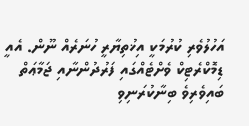އަހުލުވެރި ކުރުމަކީ އިޚުތިޔާރީ ހުނަރެއް ނޫން. އެއީ ޑިމޮކްރެޓިކް ވެށްޓެއްގައި ފަރުދުންނާއި ޖަމާޢަތް ބައިވެރިވެ ބިނާކުރަނިވި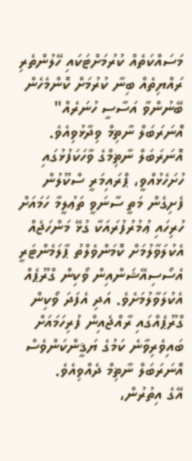މަސައްކަތެއް ކުރުމަށްޓަކައި ހޭލުންތެރި ރައްޔިތެއް ބިނާ ކުރުމަށް ކޮންމެހެން ބޭނުންވާ އަސާސީ ހުނަރެއް" އޮނަރަބަލް ނާޡިމް ވިދާޅުވިއެވެ.
އޮނަރަބަލް ނާޡިމްގެ ވާހަކަފުޅުގައި ހުށަހެޅުއްވީ، ޕްރައިމަރީ ސްކޫލުން ފެށިގެން މަތީ ސާނަވީ ތަޢުލީމާ ހަމައަށް ހުރިހައި ޢުމުރުފުރައަކާ ގުޅޭ މަންހަޖެއް އެކުލަވާލުމަށް ކޮމަންވެލްތު ޕާލަމެންޓަރީ އެސޯސިއޭޝަންއިން ވޯކިން ގްރޫޕެއް އެކުލަވާލުމަށެވެ. އަދި އެފަދަ ވޯކިން ގްރޫޕެއްގައި ރާއްޖެއިން ފުރިހަމައަށް ބައިވެރިވާނެ ކަމުގެ ޔަޤީންކަންވެސް އޮނަރަބަލް ނާޡިމް ދެއްވިއެވެ.
އޭގެ އިތުރުން،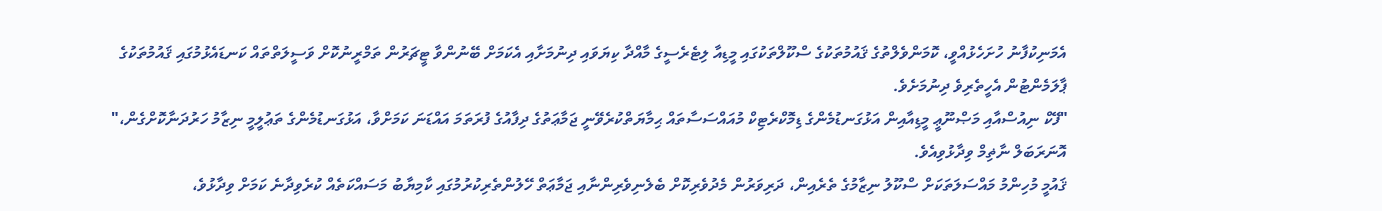އެމަނިކުފާނު ހުށަހެޅުއްވީ، ކޮމަންވެލްތުގެ ޤައުމުތަކުގެ ސްކޫލްތަކުގައި މީޑިއާ ލިޓެރެސީގެ މާއްދާ ކިޔަވައި ދިނުމަށާއި އެކަމަށް ބޭނުންވާ ޓީޗަރުން ތަމްރީނުކޮށް ވަސީލަތްތައް ކަނޑައެޅުމުގައި ޤައުމުތަކުގެ ޕާލަމެންޓުން އެހީތެރިވެ ދިނުމަށެވެ.
"ފޭކް ނިއުސްއާއި މަޞްނޫޢީ މީޑިއާއިން އަޅުގަނޑުމެންގެ ޑިމޮކްރެޓިކް މުއައްސަސާތައް ޙިމާޔަތްކުރެވޭނީ ޖަމާޢަތުގެ ދިފާއުގެ ފުރަތަމަ އައްޑަނަ ކަމަށްވާ، އަޅުގަނޑުމެންގެ ތަޢުލީމީ ނިޒާމު ހަރުދަނާކޮށްގެން،" އޮނަރަބަލް ނާޡިމް ވިދާޅުވިއެވެ.
ޤައުމީ މުހިންމު މައްސަލަތަކަށް ސްކޫލު ނިޒާމުގެ ތެރެއިން، ދަރިވަރުން މެދުވެރިކޮށް ބެލެނިވެރިންނާއި ޖަމާޢަތް ހޭލުންތެރިކުރުމުގައި ކާމިޔާބު މަސައްކަތެއް ކުރެވިދާނެ ކަމަށް ވިދާޅުވެ،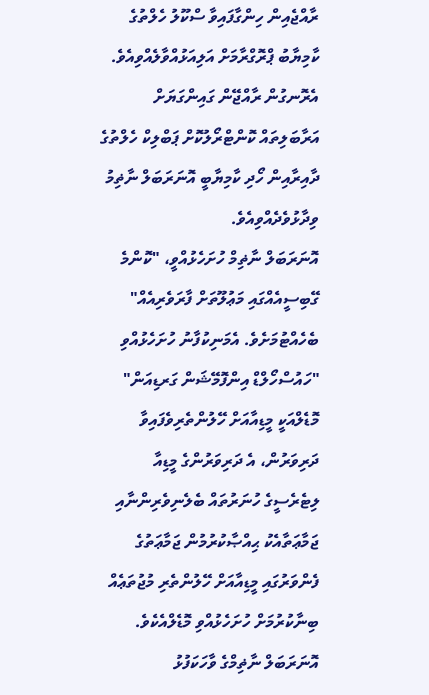ރާއްޖެއިން ހިންގާފައިވާ ސްކޫލު ހެލްތުގެ ކާމިޔާބު ޕްރޮގްރާމަށް އަލިއަޅުއްވާލެއްވިއެވެ. އެރޮނގުން ރާއްޖޭން ގައިންގަޔަށް އަރާބަލިތައް ކޮންޓްރޯލުކޮށް ޕަބްލިކް ހެލްތުގެ ދާއިރާއިން ހޯދި ކާމިޔާބީ އޮނަރަބަލް ނާޡިމު ވިދާޅުވެދެއްވިއެވެ.
އޮނަރަބަލް ނާޡިމް ހުށަހެޅުއްވީ، "ކޮންމެ ގޭބިސީއެއްގައި މަޢުލޫތަށް ފާރަވެރިއެއް" ބެހެއްޓުމަށެވެ. އެމަނިކުފާނު ހުށަހެޅުއްވި "ހައުސްހޯލްޑް އިންފޮމޭޝަން ގަރޑިއަން" މޮޑެލްއަކީ މީޑިއާއަށް ހޭލުންތެރިވެފައިވާ ދަރިވަރުން، އެ ދަރިވަރުންގެ މީޑިއާ ލިޓެރެސީގެ ހުނަރުތައް ބެލެނިވެރިންނާއި ޖަމާޢަތާއެކު ޙިއްޞާކުރުމުން ޖަމާޢަތުގެ ފެންވަރުގައި މީޑިއާއަށް ހޭލުންތެރި މުޖުތަޢެއް ބިނާކުރުމަށް ހުށަހެޅުއްވި މޮޑެލްއެކެވެ.
އޮނަރަބަލް ނާޡިމްގެ ވާހަކަފުޅު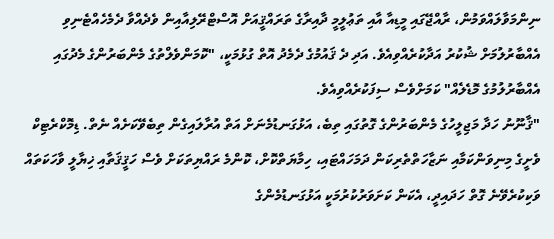ނިންމަވާލައްވަމުން، ރާއްޖޭގައި މީޑިއާ އާއި ތަޢުލީމީ ދާއިރާގެ ތަރައްޤީއަށް އޮސްޓްރޭލިއާއިން ވެދެއްވާ ދެމެހެއްޓެނިވި އެއްބާރުލުމަށް ޝުކުރު އަދާކުރެއްވިއެވެ. އަދި ދެ ޤައުމުގެ ދެމެދު އޮތް ގުޅުމަކީ، "ކޮމަންވެލްތުގެ މެންބަރުންގެ މެދުގައި އެއްބާރުލުމުގެ މޮޑެލެއް" ކަމަށްވެސް ސިފަކުރެއްވިއެވެ.
"ޤާނޫނު ހަދާ މަޖިލީހުގެ މެންބަރުންގެ ގޮތުގައި ތިބެ، އަޅުގަނޑުމެނަށް އަތް އުރާލައިގެން ތިބެވޭކަށެއް ނެތް. ޑިމޮކްރެޓިކް ވެށީގެ މިނިވަންކަމާއި ނަޒާހަތްތެރިކަން ދަމަހައްޓައި، ހިމާޔަތްކޮށް، ކޮންމެ ރައްޔިތަކަށް ވެސް ހަޤީޤަތާއި ޚިޔާލީ ވާހަކަތައް ވަކިކުރެވޭނެ ގޮތް ހަދައިދީ، އެކަން ކަށަވަރުކުރުމަކީ އަޅުގަނޑުމެންގެ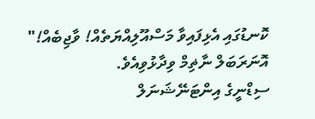ކޮނޑުގައި އެޅިފައިވާ މަސްއޫލިއްޔަތެއް! ވާޖިބެއް!" އޮނަރަބަލް ނާޡިމް ވިދާޅުވިއެވެ.
ސިޑްނީގެ އިންޓަނޭޝަނަލް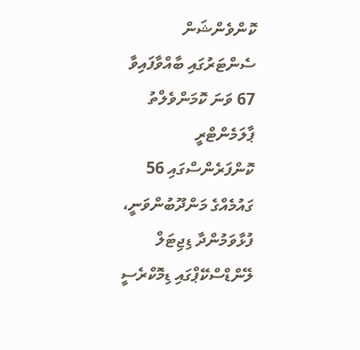ކޮންވެންޝަން ސެންޓަރުގައި ބާއްވާފައިވާ 67 ވަނަ ކޮމަންވެލްތު ޕާލަމެންޓްރީ ކޮންފަރެންސްގައި 56 ގައުމެއްގެ މަންދޫބުންވަނީ، ފުޅާވަމުންދާ ޑިޖިޓަލް ލޭންޑްސްކޭޕްގައި ޑިމޮކްރެސީ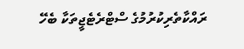ރައްކާތެރިކުރުމުގެ ސްޓްރެޓެޖީތަކާ ބެހޭ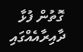ގޮތުން ފުޅާ ދާއިރާއެއްގައި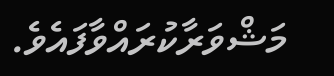މަޝްވަރާކުރައްވާފައެވެ.